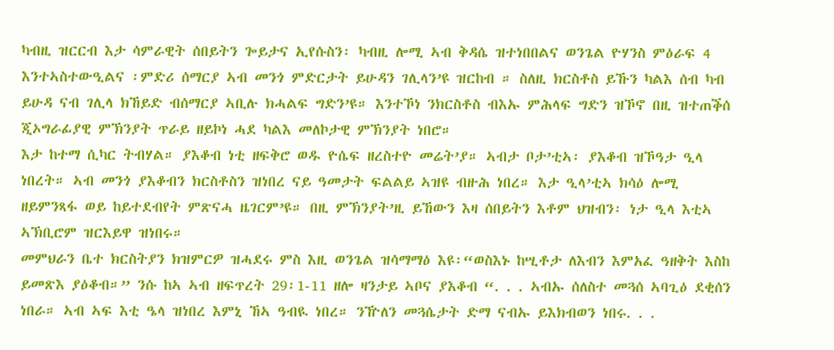ካብዚ ዝርርብ እታ ሳምራዊት ሰበይትን ጐይታና ኢየሱስን፡ ካብዚ ሎሚ ኣብ ቅዳሴ ዝተነበበልና ወንጌል ዮሃንስ ምዕራፍ 4 እንተኣስተውዒልና ፡ምድሪ ሰማርያ ኣብ መንጎ ምድርታት ይሁዳን ገሊላን’ዩ ዝርከብ ። ስለዚ ክርስቶስ ይኹን ካልእ ሰብ ካብ ይሁዳ ናብ ገሊላ ክኸይድ ብሰማርያ ኣቢሉ ክሓልፍ ግድን’ዩ። እንተኾነ ንክርስቶስ ብእኡ ምሕላፍ ግድን ዝኾኖ በዚ ዝተጠቕሰ ጂኦግራፊያዊ ምኽንያት ጥራይ ዘይኮነ ሓደ ካልእ መለኮታዊ ምኽንያት ነበሮ።
እታ ከተማ ሲካር ትብሃል። ያእቆብ ነቲ ዘፍቅሮ ወዱ ዮሴፍ ዘረስተዮ መሬት’ያ። ኣብታ ቦታ’ቲኣ፡ ያእቆብ ዝኾዓታ ዒላ ነበረት። ኣብ መንጎ ያእቆብን ክርስቶስን ዝነበረ ናይ ዓመታት ፍልልይ ኣዝዩ ብዙሕ ነበረ። እታ ዒላ’ቲኣ ክሳዕ ሎሚ ዘይምንጻፋ ወይ ከይተደብየት ምጽናሓ ዜገርም’ዩ። በዚ ምኽንያት’ዚ ይኸውን እዛ ሰበይትን እቶም ህዝብን፡ ነታ ዒላ እቲኣ ኣኽቢሮም ዝርእይዋ ዝነበሩ።
መምህራን ቤተ ክርስትያን ክዝምርዎ ዝሓደሩ ምስ እዚ ወንጌል ዝሳማማዕ እዩ፡“ወስእኑ ከሢቶታ ለእብን እምአፈ ዓዘቅት እስከ ይመጽእ ያዕቆብ።” ንሱ ከኣ ኣብ ዘፍጥረት 29፡1-11 ዘሎ ዛንታይ ኣቦና ያእቆብ “. . . ኣብኡ ሰለስተ መጓሰ ኣባጊዕ ደቂሰን ነበራ። ኣብ ኣፍ እቲ ዔላ ዝነበረ እምኒ ኸኣ ዓብዪ ነበረ። ንዅለን መጓሴታት ድማ ናብኡ ይእክብወን ነበሩ. . .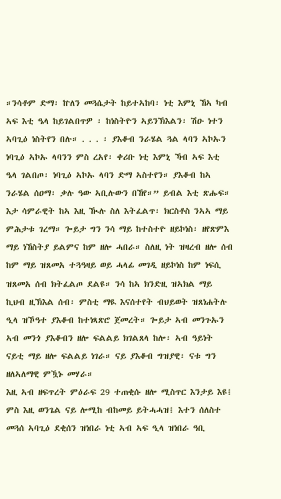።ንሳቶም ድማ፡ ኵለን መጓሴታት ከይተኣከባ፡ ነቲ እምኒ ኸኣ ካብ ኣፍ እቲ ዔላ ከይገልበጥዎ ፡ ከነስትዮን ኣይንኽእልን፡ ሽዑ ነተን ኣባጊዕ ነስትየን በሉ። . . . ፡ ያእቆብ ንራሄል ጓል ላባን ኣኮኡን ነባጊዕ ኣኮኡ ላባንን ምስ ረአየ፡ ቀሪቡ ነቲ እምኒ ኻብ ኣፍ እቲ ዔላ ገልበጦ፡ ነባጊዕ ኣኮኡ ላባን ድማ ኣስተየን። ያእቆብ ከኣ ንራሄል ሰዐማ፡ ቃሉ ዓው ኣቢሉውን በኸየ።” ይብል እቲ ጽሑፍ።
እታ ሳምራዊት ከኣ እዚ ዂሉ ስለ እትፈልጥ፡ ክርስቶስ ንኣኣ ማይ ምሕታቱ ገረማ። ጐይታ ግን ንሳ ማይ ከተስተዮ ዘይኮነስ፡ ዘየጽምእ ማይ ነኸስትያ ይልምና ከም ዘሎ ሓበራ። ስለዚ ነት ዝዛረብ ዘሎ ሰብ ከም ማይ ዝጸመአ ተጓዓዛይ ወይ ሓላፊ መገዲ ዘይኮነስ ከም ነፍሲ ዝጸመአ ሰብ ክትፈልጦ ደልዩ። ንሳ ከኣ ክንድዚ ዝኣክል ማይ ኪህብ ዚኽእል ሰብ፡ ምስቲ ማዪ እናሰተየት ብህይወት ዝጸነሐትሉ ዒላ ዝኾዓተ ያእቆብ ከተነጻጽሮ ጀመረት። ጐይታ ኣብ መንጉኡን ኣብ መንጎ ያእቆብን ዘሎ ፍልልይ ክገልጸላ ከሎ፡ ኣብ ዓይነት ናይቲ ማይ ዘሎ ፍልልይ ነገራ። ናይ ያእቆብ ግዝያዊ፡ ናቱ ግን ዘለኣለማዊ ምዃኑ መሃራ።
እዚ ኣብ ዘፍጥረት ምዕራፍ 29 ተጠቂሱ ዘሎ ሚስጥር እንታይ እዩ፧ ምስ እዚ ወንጌል ናይ ሎሚከ ብከመይ ይትሓሓዝ፧ እተን ሰለስተ መጓሰ ኣባጊዕ ደቂሰን ዝነበራ ነቲ ኣብ ኣፍ ዒላ ዝነበራ ዓቢ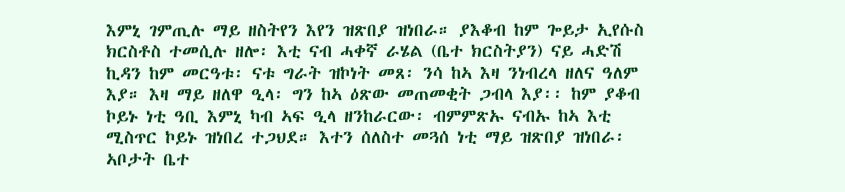እምኒ ገምጢሉ ማይ ዘስትየን እየን ዝጽበያ ዝነበራ። ያእቆብ ከም ጐይታ ኢየሱስ ክርስቶስ ተመሲሉ ዘሎ፡ እቲ ናብ ሓቀኛ ራሄል (ቤተ ክርስትያን) ናይ ሓድሽ ኪዳን ከም መርዓቱ፡ ናቱ ግራት ዝኮነት መጸ፡ ንሳ ከኣ እዛ ንነብረላ ዘለና ዓለም እያ። እዛ ማይ ዘለዋ ዒላ፡ ግን ከኣ ዕጽው መጠመቂት ጋብላ እያ፡፡ ከም ያቆብ ኮይኑ ነቲ ዓቢ እምኒ ካብ ኣፍ ዒላ ዘንከራርው፡ ብምምጽኡ ናብኡ ከኣ እቲ ሚስጥር ኮይኑ ዝነበረ ተጋህደ። እተን ሰለስተ መጓሰ ነቲ ማይ ዝጽበያ ዝነበራ፡ኣቦታት ቤተ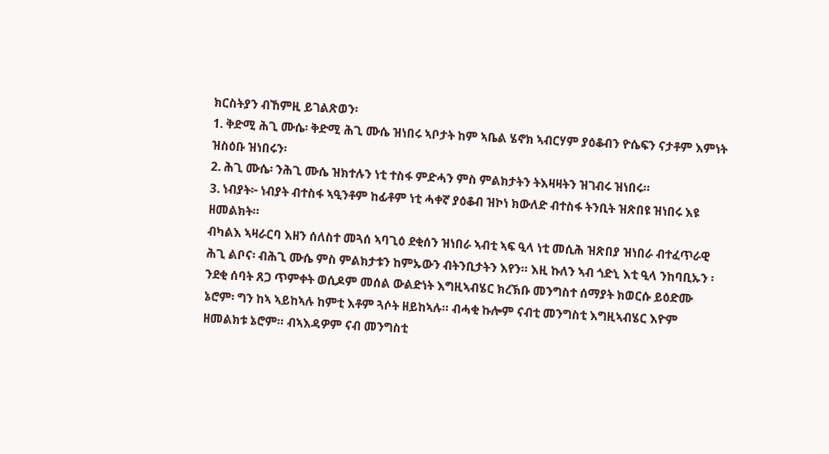ክርስትያን ብኸምዚ ይገልጽወን፡
1. ቅድሚ ሕጊ ሙሴ፡ ቅድሚ ሕጊ ሙሴ ዝነበሩ ኣቦታት ከም ኣቤል ሄኖክ ኣብርሃም ያዕቆብን ዮሴፍን ናታቶም እምነት ዝስዕቡ ዝነበሩን፡
2. ሕጊ ሙሴ፡ ንሕጊ ሙሴ ዝክተሉን ነቲ ተስፋ ምድሓን ምስ ምልክታትን ትእዛዛትን ዝገብሩ ዝነበሩ።
3. ነብያት፦ ነብያት ብተስፋ ኣዒንቶም ከፊቶም ነቲ ሓቀኛ ያዕቆብ ዝኮነ ክውለድ ብተስፋ ትንቢት ዝጽበዩ ዝነበሩ እዩ ዘመልክት።
ብካልእ ኣዛራርባ እዘን ሰለስተ መጓሰ ኣባጊዕ ደቂሰን ዝነበራ ኣብቲ ኣፍ ዒላ ነቲ መሲሕ ዝጽበያ ዝነበራ ብተፈጥራዊ ሕጊ ልቦና፡ ብሕጊ ሙሴ ምስ ምልክታቱን ከምኡውን ብትንቢታትን እየን። እዚ ኩለን ኣብ ጎድኒ እቲ ዒላ ንከባቢኡን ፡ ንደቂ ሰባት ጸጋ ጥምቀት ወሲዶም መሰል ውልድነት እግዚኣብሄር ክረኽቡ መንግስተ ሰማያት ክወርሱ ይዕድሙ ኔሮም፡ ግን ከኣ ኣይከኣሉ ከምቲ እቶም ጓሶት ዘይከኣሉ። ብሓቂ ኩሎም ናብቲ መንግስቲ እግዚኣብሄር እዮም ዘመልክቱ ኔሮም። ብኣእዳዎም ናብ መንግስቲ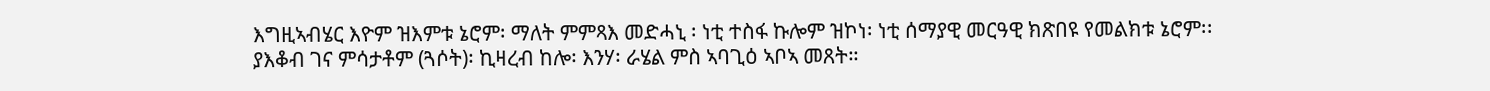እግዚኣብሄር እዮም ዝእምቱ ኔሮም፡ ማለት ምምጻእ መድሓኒ ፡ ነቲ ተስፋ ኩሎም ዝኮነ፡ ነቲ ሰማያዊ መርዓዊ ክጽበዩ የመልክቱ ኔሮም፡፡
ያእቆብ ገና ምሳታቶም (ጓሶት)፡ ኪዛረብ ከሎ፡ እንሃ፡ ራሄል ምስ ኣባጊዕ ኣቦኣ መጸት።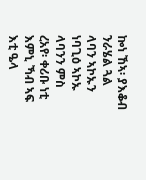ኰነ ኸኣ፡ ያእቆብ ንራሄል ጓል ላባን ኣኮኡን ነባጊዕ ኣኮኡ ላባንን ምስ ረአየ፡ ቀሪቡ ነቲ እምኒ ኻብ ኣፍ እቲ ዔላ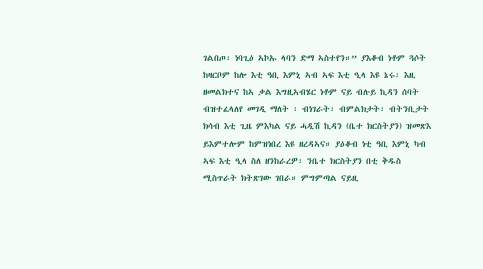ገልበጦ፡ ነባጊዕ ኣኮኡ ላባን ድማ ኣስተየን።” ያእቆብ ነቶም ጓሶት ከዛርቦም ከሎ እቲ ዓቢ እምኒ ኣብ ኣፍ እቲ ዒላ እዩ ኔሩ፡ እዚ ዘመልክተና ከኣ ቃል እግዚኣብሄር ነቶም ናይ ብሉይ ኪዳን ሰባት ብዝተፈላለየ መገዲ ማለት ፡ ብነገራት፡ ብምልክታት፡ ብትንቢታት ክሳብ እቲ ጊዜ ምእካል ናይ ሓዲሽ ኪዳን (ቤተ ክርስትያን) ዝመጽእ ይእምተሎም ከምዝነበረ እዩ ዘረዳኣና። ያዕቆብ ነቲ ዓቢ እምኒ ካብ ኣፍ እቲ ዒላ ስለ ዘንከራረዎ፡ ንቤተ ክርስትያን በቲ ቅዱስ ሚስጥራት ክትጽገው ገበራ። ምግምጣል ናይዚ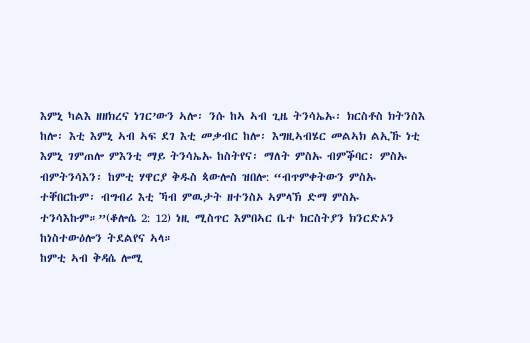እምኒ ካልእ ዘዘክረና ነገር’ውን ኣሎ፡ ንሱ ከኣ ኣብ ጊዜ ትንሳኤኡ፡ ክርስቶስ ክትንስእ ከሎ፡ እቲ እምኒ ኣብ ኣፍ ደገ እቲ መቃብር ከሎ፡ እግዚኣብሄር መልኣክ ልኢኹ ነቲ እምኒ ገምጠሎ ምእንቲ ማይ ትንሳኤኡ ከስትየና፡ ማለት ምስኡ ብምቕባር፡ ምስኡ ብምትንሳእን፡ ከምቲ ሃዋርያ ቅዱስ ጳውሎስ ዝበሎ: “ብጥምቀትውን ምስኡ ተቐበርኩም፡ ብግብሪ እቲ ኻብ ምዉታት ዘተንስኦ ኣምላኽ ድማ ምስኡ ተንሳእኩም።”(ቆሎሴ 2: 12) ነዚ ሚስጥር እምበኣር ቤተ ክርስትያን ክንርድኦን ከነስተውዕሎን ትደልየና ኣላ።
ከምቲ ኣብ ቅዳሴ ሎሚ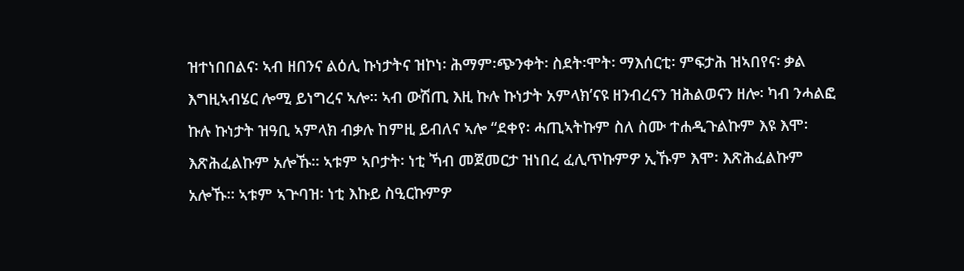ዝተነበበልና፡ ኣብ ዘበንና ልዕሊ ኩነታትና ዝኮነ፡ ሕማም፡ጭንቀት፡ ስደት፡ሞት፡ ማእሰርቲ፡ ምፍታሕ ዝኣበየና፡ ቃል እግዚኣብሄር ሎሚ ይነግረና ኣሎ። ኣብ ውሽጢ እዚ ኩሉ ኩነታት አምላክ’ናዩ ዘንብረናን ዝሕልወናን ዘሎ፡ ካብ ንሓልፎ ኩሉ ኩነታት ዝዓቢ ኣምላክ ብቃሉ ከምዚ ይብለና ኣሎ “ደቀየ፡ ሓጢኣትኩም ስለ ስሙ ተሐዲጉልኩም እዩ እሞ፡ እጽሕፈልኩም አሎኹ። ኣቱም ኣቦታት፡ ነቲ ኻብ መጀመርታ ዝነበረ ፈሊጥኩምዎ ኢኹም እሞ፡ እጽሕፈልኩም አሎኹ። ኣቱም ኣጕባዝ፡ ነቲ እኩይ ስዒርኩምዎ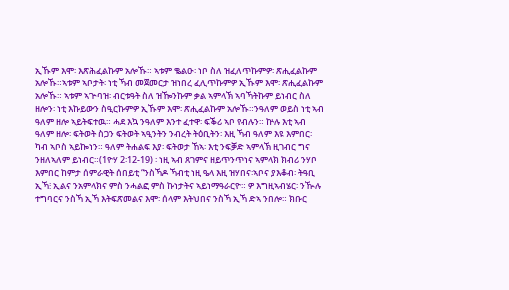ኢኹም እሞ፡ እጽሕፈልኩም አሎኹ። ኣቱም ቈልዑ፡ ነቦ ስለ ዝፈለጥኩምዎ፡ ጽሒፈልኩም አሎኹ።ኣቱም ኣቦታት፡ ነቲ ኻብ መጀመርታ ዝነበረ ፈሊጥኩምዎ ኢኹም እሞ፡ ጽሒፈልኩም አሎኹ። ኣቱም ኣጕባዝ፡ ብርቱዓት ስለ ዝዀንኩም ቃል ኣምላኽ ኣባኻትኩም ይነብር ስለ ዘሎን፡ ነቲ እኩይውን ስዒርኩምዎ ኢኹም እሞ፡ ጽሒፈልኩም አሎኹ።ንዓለም ወይስ ነቲ ኣብ ዓለም ዘሎ ኣይትፍተዉ። ሓደ እኳ ንዓለም እንተ ፈተዋ፡ ፍቕሪ ኣቦ የብሉን። ኵሉ እቲ ኣብ ዓለም ዘሎ፡ ፍትወት ስጋን ፍትወት ኣዒንትን ንብረት ትዕቢትን፡ እዚ ኻብ ዓለም እዩ እምበር፡ ካብ ኣቦስ ኣይኰነን። ዓለም ትሐልፍ እያ፡ ፍትወታ ኸኣ፡ እቲ ንፍቓድ ኣምላኽ ዚገብር ግና ንዘለኣለም ይነብር።(1ዮሃ 2፡12-19) ፡ ነዚ ኣብ ጸገምና ዘይጥንጥነና ኣምላክ ክብሪ ንሃቦ እምበር ከምታ ሰምራዊት ሰበይቲ “ንስኻዶ ኻብቲ ነዚ ዔላ እዚ ዝሃበና፡ኣቦና ያእቆብ፡ ትዓቢ ኢኻ፧ ኢልና ንአምላክና ምስ ንሓልፎ ምስ ኩነታትና ኣይነማዓራርዮ። ዎ እግዚኣብሄር፡ ንዂሉ ተግባርና ንስኻ ኢኻ እትፍጽመልና እሞ፡ ሰላም እትህበና ንስኻ ኢኻ ድኣ ንበሎ። ክቡር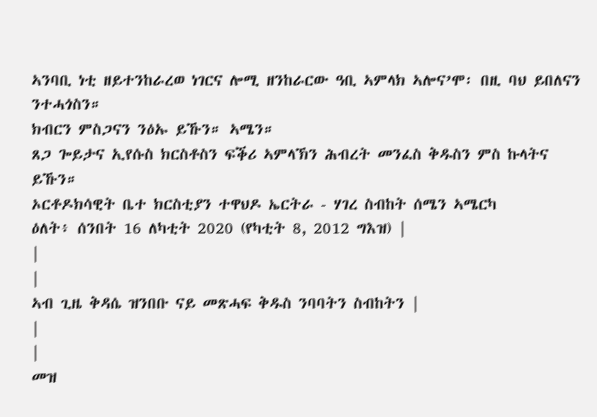ኣንባቢ ነቲ ዘይተንከራረወ ነገርና ሎሚ ዘንከራርው ዓቢ ኣምላክ ኣሎና’ሞ፡ በዚ ባህ ይበለናን ንተሓጎስን።
ክብርን ምስጋናን ንዕኡ ይኹን። ኣሜን።
ጸጋ ጐይታና ኢየሱስ ክርስቶስን ፍቕሪ ኣምላኽን ሕብረት መንፈስ ቅዱስን ምስ ኩላትና ይኹን።
ኦርቶዶክሳዊት ቤተ ክርስቲያን ተዋህዶ ኤርትራ - ሃገረ ስብከት ሰሜን ኣሜርካ
ዕለት፥ ሰንበት 16 ለካቲት 2020 (የካቲት 8, 2012 ግእዝ) |
|
|
ኣብ ጊዜ ቅዳሴ ዝንበቡ ናይ መጽሓፍ ቅዱስ ንባባትን ስብከትን |
|
|
መዝ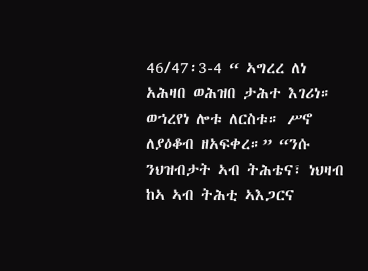46/47፡3-4 “ ኣግረረ ለነ አሕዛበ ወሕዝበ ታሕተ እገሪነ። ወኀረየነ ሎቱ ለርስቱ። ሥኖ ለያዕቆብ ዘአፍቀረ።” “ንሱ ንህዝብታት ኣብ ትሕቴና፣ ነህዛብ ከኣ ኣብ ትሕቲ ኣእጋርና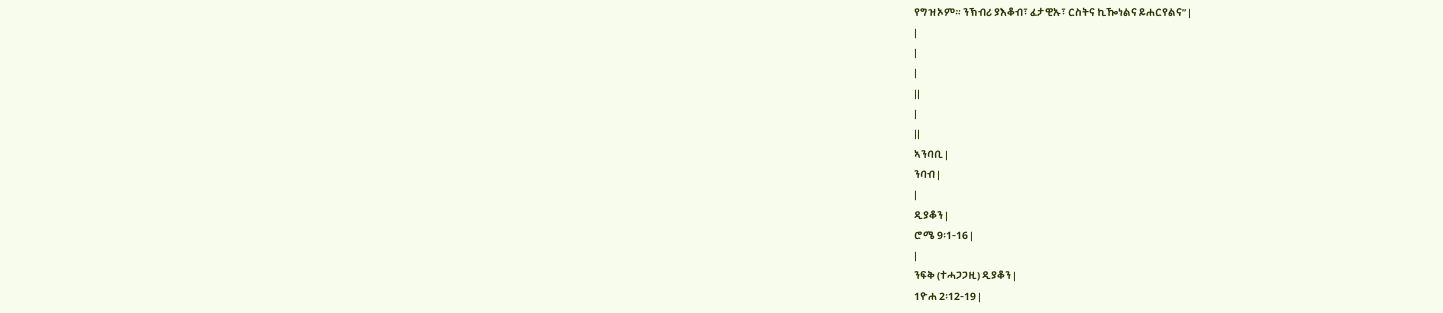የግዝኦም። ንኽብሪ ያእቆብ፣ ፈታዊኡ፣ ርስትና ኪዀነልና ይሐርየልና” |
|
|
|
||
|
||
ኣንባቢ |
ንባብ |
|
ዲያቆን |
ሮሜ 9፡1-16 |
|
ንፍቅ (ተሓጋጋዚ) ዲያቆን |
1ዮሐ 2፡12-19 |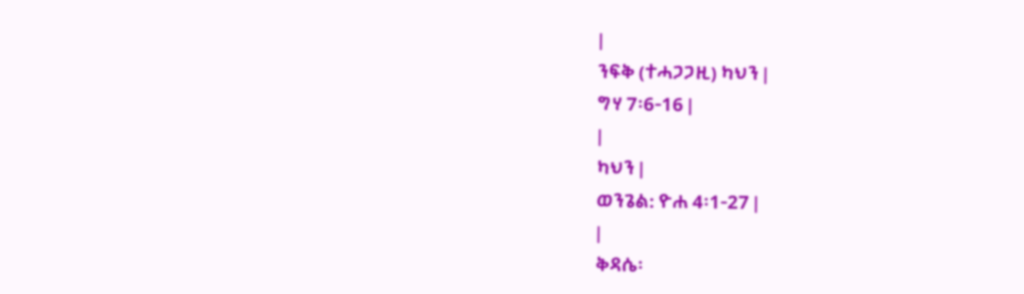|
ንፍቅ (ተሓጋጋዚ) ካህን |
ግሃ 7፡6-16 |
|
ካህን |
ወንጌል: ዮሐ 4፡1-27 |
|
ቅዳሴ፡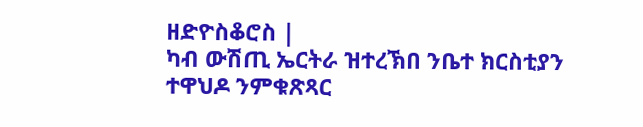ዘድዮስቆሮስ |
ካብ ውሽጢ ኤርትራ ዝተረኽበ ንቤተ ክርስቲያን ተዋህዶ ንምቁጽጻር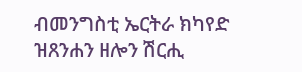ብመንግስቲ ኤርትራ ክካየድ ዝጸንሐን ዘሎን ሽርሒ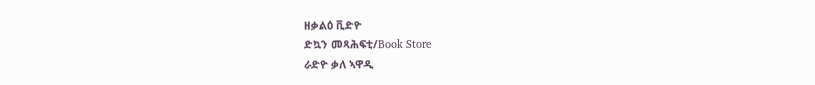ዘቃልዕ ቪድዮ
ድኳን መጻሕፍቲ/Book Store
ራድዮ ቃለ ኣዋዲ